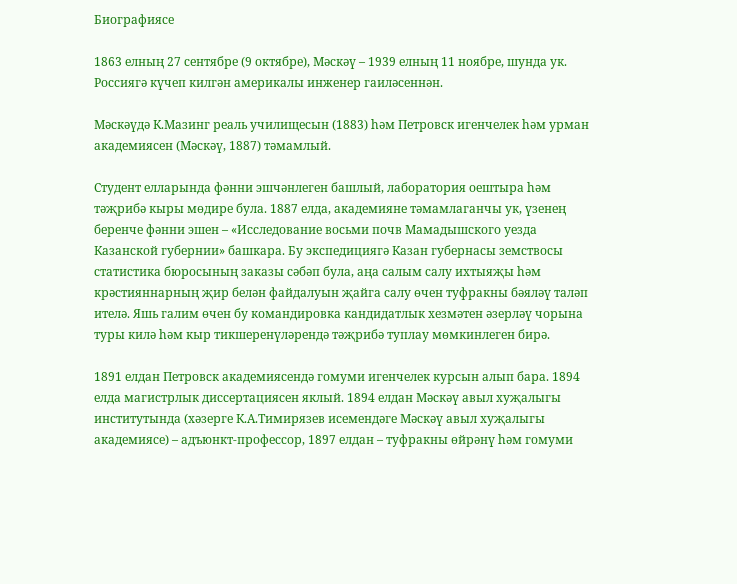Биографиясе

1863 елның 27 сентябре (9 октябре), Мәскәү – 1939 елның 11 ноябре, шунда ук. Россиягә күчеп килгән америкалы инженер гаиләсеннән.

Мәскәүдә К.Мазинг реаль училищесын (1883) һәм Петровск игенчелек һәм урман академиясен (Мәскәү, 1887) тәмамлый.

Студент елларында фәнни эшчәнлеген башлый, лаборатория оештыра һәм тәҗрибә кыры мөдире була. 1887 елда, академияне тәмамлаганчы ук, үзенең беренче фәнни эшен – «Исследование восьми почв Мамадышского уезда Казанской губернии» башкара. Бу экспедициягә Казан губернасы земствосы статистика бюросының заказы сәбәп була, аңа салым салу ихтыяҗы һәм крәстияннарның җир белән файдалуын җайга салу өчен туфракны бәяләү таләп ителә. Яшь галим өчен бу командировка кандидатлык хезмәтен әзерләү чорына туры килә һәм кыр тикшеренүләрендә тәҗрибә туплау мөмкинлеген бирә.

1891 елдан Петровск академиясендә гомуми игенчелек курсын алып бара. 1894 елда магистрлык диссертациясен яклый. 1894 елдан Мәскәү авыл хуҗалыгы институтында (хәзерге К.А.Тимирязев исемендәге Мәскәү авыл хуҗалыгы академиясе) – адъюнкт-профессор, 1897 елдан – туфракны өйрәнү һәм гомуми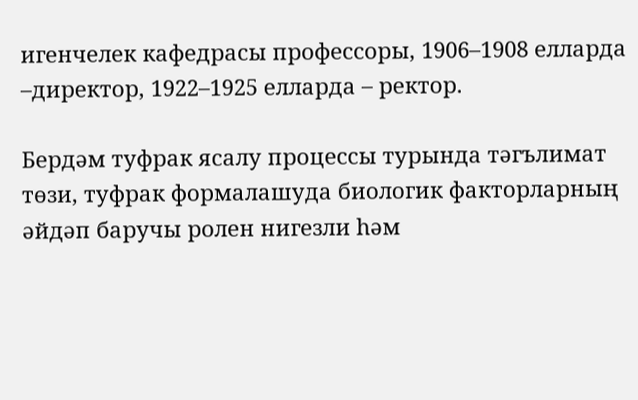игенчелек кафедрасы профессоры, 1906–1908 елларда –директор, 1922–1925 елларда – ректор.

Бердәм туфрак ясалу процессы турында тәгълимат төзи, туфрак формалашуда биологик факторларның әйдәп баручы ролен нигезли һәм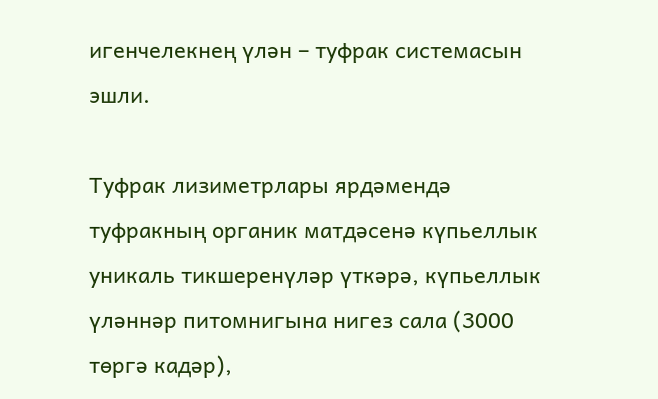игенчелекнең үлән – туфрак системасын эшли.

Туфрак лизиметрлары ярдәмендә туфракның органик матдәсенә күпьеллык уникаль тикшеренүләр үткәрә, күпьеллык үләннәр питомнигына нигез сала (3000 төргә кадәр),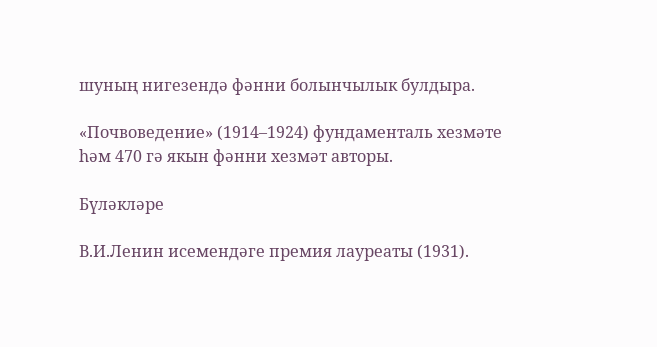шуның нигезендә фәнни болынчылык булдыра.

«Почвоведение» (1914–1924) фундаменталь хезмәте һәм 470 гә якын фәнни хезмәт авторы.

Бүләкләре

В.И.Ленин исемендәге премия лауреаты (1931).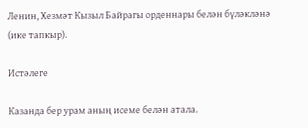Ленин, Хезмәт Кызыл Байрагы орденнары белән бүләкләнә (ике тапкыр).

Истәлеге

Казанда бер урам аның исеме белән атала.